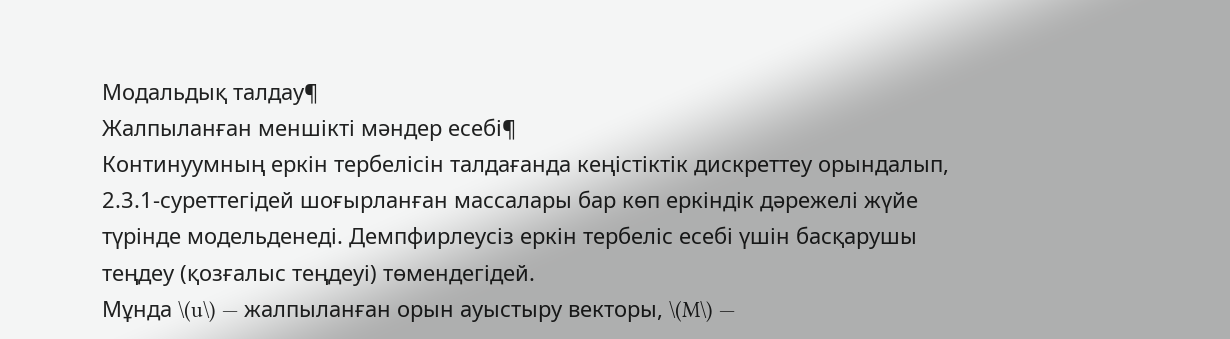Модальдық талдау¶
Жалпыланған меншікті мәндер есебі¶
Континуумның еркін тербелісін талдағанда кеңістіктік дискреттеу орындалып, 2.3.1-суреттегідей шоғырланған массалары бар көп еркіндік дәрежелі жүйе түрінде модельденеді. Демпфирлеусіз еркін тербеліс есебі үшін басқарушы теңдеу (қозғалыс теңдеуі) төмендегідей.
Мұнда \(u\) — жалпыланған орын ауыстыру векторы, \(M\) —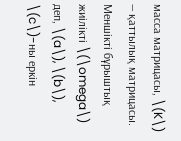масса матрицасы, \(K\) — қаттылық матрицасы. Меншікті бұрыштық жиілікті \(\omega\) деп, \(a\), \(b\), \(c\)-ны еркін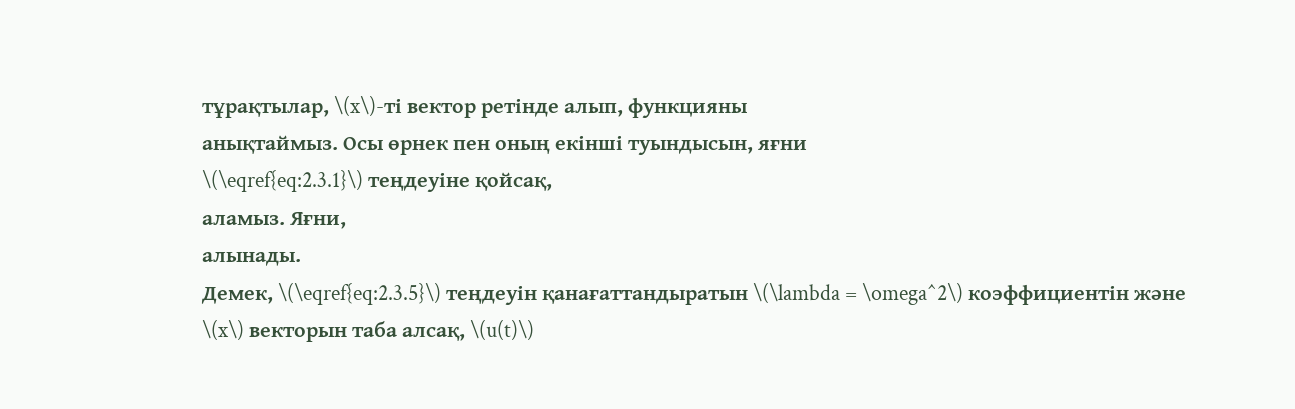тұрақтылар, \(x\)-ті вектор ретінде алып, функцияны
анықтаймыз. Осы өрнек пен оның екінші туындысын, яғни
\(\eqref{eq:2.3.1}\) теңдеуіне қойсақ,
аламыз. Яғни,
алынады.
Демек, \(\eqref{eq:2.3.5}\) теңдеуін қанағаттандыратын \(\lambda = \omega^2\) коэффициентін және \(x\) векторын таба алсақ, \(u(t)\)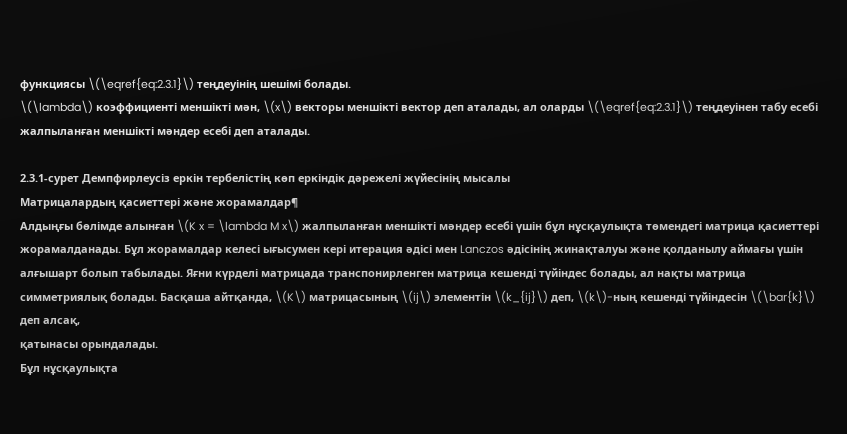функциясы \(\eqref{eq:2.3.1}\) теңдеуінің шешімі болады.
\(\lambda\) коэффициенті меншікті мән, \(x\) векторы меншікті вектор деп аталады, ал оларды \(\eqref{eq:2.3.1}\) теңдеуінен табу есебі жалпыланған меншікті мәндер есебі деп аталады.

2.3.1-сурет Демпфирлеусіз еркін тербелістің көп еркіндік дәрежелі жүйесінің мысалы
Матрицалардың қасиеттері және жорамалдар¶
Алдыңғы бөлімде алынған \(K x = \lambda M x\) жалпыланған меншікті мәндер есебі үшін бұл нұсқаулықта төмендегі матрица қасиеттері жорамалданады. Бұл жорамалдар келесі ығысумен кері итерация әдісі мен Lanczos әдісінің жинақталуы және қолданылу аймағы үшін алғышарт болып табылады. Яғни күрделі матрицада транспонирленген матрица кешенді түйіндес болады, ал нақты матрица симметриялық болады. Басқаша айтқанда, \(K\) матрицасының \(ij\) элементін \(k_{ij}\) деп, \(k\)-ның кешенді түйіндесін \(\bar{k}\) деп алсақ,
қатынасы орындалады.
Бұл нұсқаулықта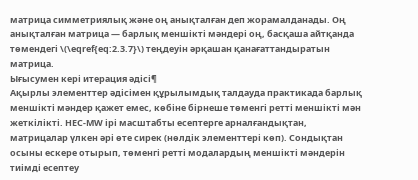матрица симметриялық және оң анықталған деп жорамалданады. Оң анықталған матрица — барлық меншікті мәндері оң, басқаша айтқанда төмендегі \(\eqref{eq:2.3.7}\) теңдеуін әрқашан қанағаттандыратын матрица.
Ығысумен кері итерация әдісі¶
Ақырлы элементтер әдісімен құрылымдық талдауда практикада барлық меншікті мәндер қажет емес, көбіне бірнеше төменгі ретті меншікті мән жеткілікті. HEC-MW ірі масштабты есептерге арналғандықтан, матрицалар үлкен әрі өте сирек (нөлдік элементтері көп). Сондықтан осыны ескере отырып, төменгі ретті модалардың меншікті мәндерін тиімді есептеу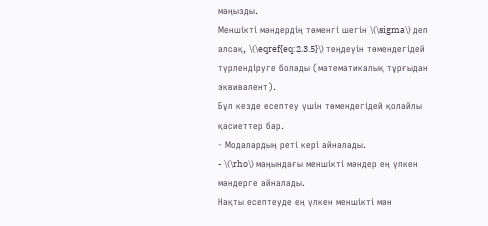маңызды.
Меншікті мәндердің төменгі шегін \(\sigma\) деп алсақ, \(\eqref{eq:2.3.5}\) теңдеуін төмендегідей түрлендіруге болады (математикалық тұрғыдан эквивалент).
Бұл кезде есептеу үшін төмендегідей қолайлы қасиеттер бар.
- Модалардың реті кері айналады.
- \(\rho\) маңындағы меншікті мәндер ең үлкен мәндерге айналады.
Нақты есептеуде ең үлкен меншікті мән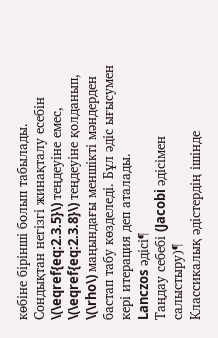көбіне бірінші болып табылады. Сондықтан негізгі жинақталу есебін \(\eqref{eq:2.3.5}\) теңдеуіне емес, \(\eqref{eq:2.3.8}\) теңдеуіне қолданып, \(\rho\) маңындағы меншікті мәндерден бастап табу көзделеді. Бұл әдіс ығысумен кері итерация деп аталады.
Lanczos әдісі¶
Таңдау себебі (Jacobi әдісімен салыстыру)¶
Классикалық әдістердің ішінде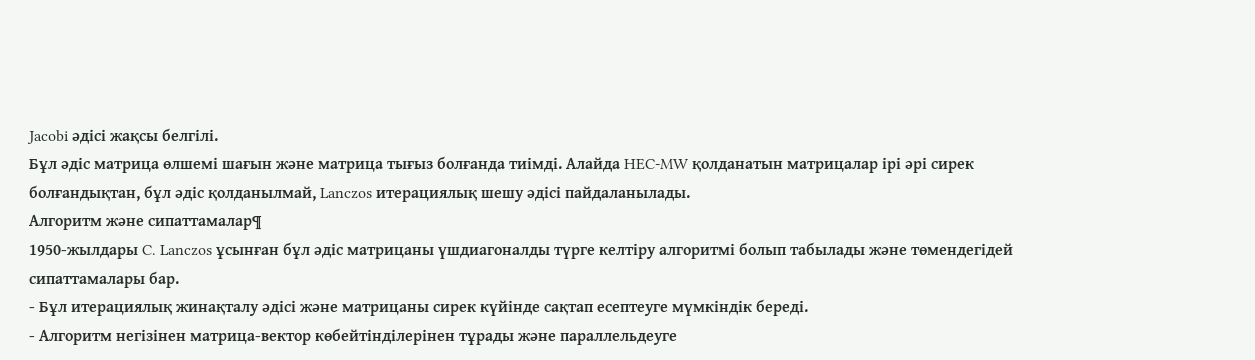Jacobi әдісі жақсы белгілі.
Бұл әдіс матрица өлшемі шағын және матрица тығыз болғанда тиімді. Алайда HEC-MW қолданатын матрицалар ірі әрі сирек болғандықтан, бұл әдіс қолданылмай, Lanczos итерациялық шешу әдісі пайдаланылады.
Алгоритм және сипаттамалар¶
1950-жылдары C. Lanczos ұсынған бұл әдіс матрицаны үшдиагоналды түрге келтіру алгоритмі болып табылады және төмендегідей сипаттамалары бар.
- Бұл итерациялық жинақталу әдісі және матрицаны сирек күйінде сақтап есептеуге мүмкіндік береді.
- Алгоритм негізінен матрица-вектор көбейтінділерінен тұрады және параллельдеуге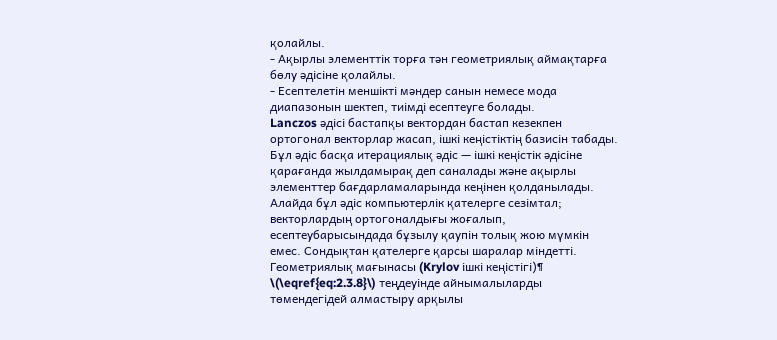қолайлы.
- Ақырлы элементтік торға тән геометриялық аймақтарға бөлу әдісіне қолайлы.
- Есептелетін меншікті мәндер санын немесе мода диапазонын шектеп, тиімді есептеуге болады.
Lanczos әдісі бастапқы вектордан бастап кезекпен ортогонал векторлар жасап, ішкі кеңістіктің базисін табады. Бұл әдіс басқа итерациялық әдіс — ішкі кеңістік әдісіне қарағанда жылдамырақ деп саналады және ақырлы элементтер бағдарламаларында кеңінен қолданылады. Алайда бұл әдіс компьютерлік қателерге сезімтал; векторлардың ортогоналдығы жоғалып, есептеубарысындада бұзылу қаупін толық жою мүмкін емес. Сондықтан қателерге қарсы шаралар міндетті.
Геометриялық мағынасы (Krylov ішкі кеңістігі)¶
\(\eqref{eq:2.3.8}\) теңдеуінде айнымалыларды төмендегідей алмастыру арқылы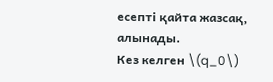есепті қайта жазсақ,
алынады.
Кез келген \(q_0\)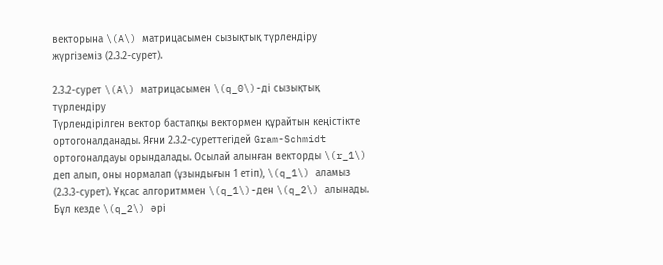векторына \(A\) матрицасымен сызықтық түрлендіру жүргіземіз (2.3.2-сурет).

2.3.2-сурет \(A\) матрицасымен \(q_0\)-ді сызықтық түрлендіру
Түрлендірілген вектор бастапқы вектормен құрайтын кеңістікте ортогоналданады. Яғни 2.3.2-суреттегідей Gram-Schmidt ортогоналдауы орындалады. Осылай алынған векторды \(r_1\) деп алып, оны нормалап (ұзындығын 1 етіп), \(q_1\) аламыз (2.3.3-сурет). Ұқсас алгоритммен \(q_1\)-ден \(q_2\) алынады. Бұл кезде \(q_2\) әрі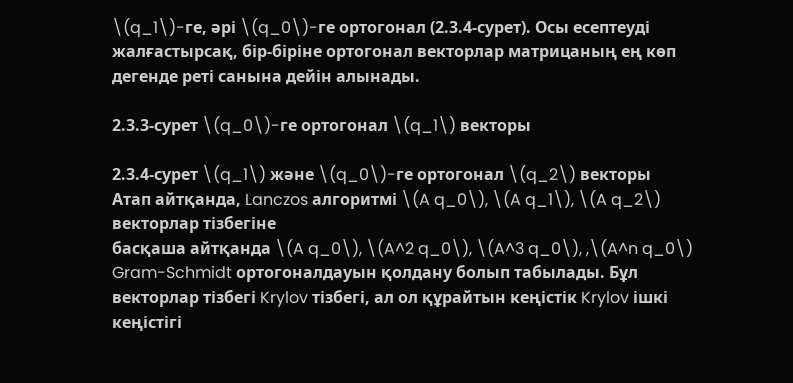\(q_1\)-ге, әрі \(q_0\)-ге ортогонал (2.3.4-сурет). Осы есептеуді жалғастырсақ, бір-біріне ортогонал векторлар матрицаның ең көп дегенде реті санына дейін алынады.

2.3.3-сурет \(q_0\)-ге ортогонал \(q_1\) векторы

2.3.4-сурет \(q_1\) және \(q_0\)-ге ортогонал \(q_2\) векторы
Атап айтқанда, Lanczos алгоритмі \(A q_0\), \(A q_1\), \(A q_2\) векторлар тізбегіне
басқаша айтқанда \(A q_0\), \(A^2 q_0\), \(A^3 q_0\), ,\(A^n q_0\)
Gram-Schmidt ортогоналдауын қолдану болып табылады. Бұл векторлар тізбегі Krylov тізбегі, ал ол құрайтын кеңістік Krylov ішкі кеңістігі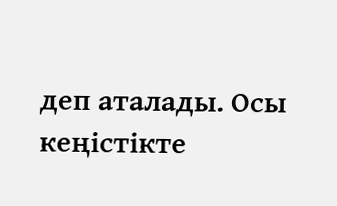деп аталады. Осы кеңістікте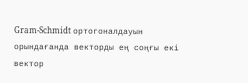Gram-Schmidt ортогоналдауын орындағанда векторды ең соңғы екі вектор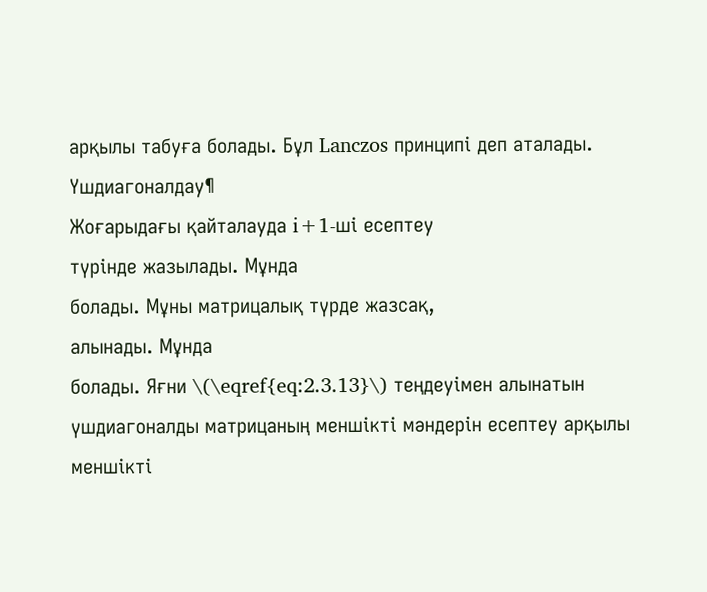арқылы табуға болады. Бұл Lanczos принципі деп аталады.
Үшдиагоналдау¶
Жоғарыдағы қайталауда i+1-ші есептеу
түрінде жазылады. Мұнда
болады. Мұны матрицалық түрде жазсақ,
алынады. Мұнда
болады. Яғни \(\eqref{eq:2.3.13}\) теңдеуімен алынатын үшдиагоналды матрицаның меншікті мәндерін есептеу арқылы меншікті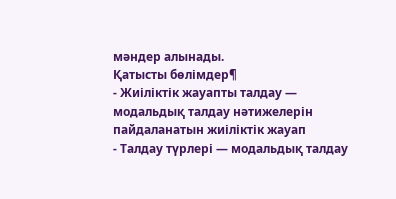мәндер алынады.
Қатысты бөлімдер¶
- Жиіліктік жауапты талдау — модальдық талдау нәтижелерін пайдаланатын жиіліктік жауап
- Талдау түрлері — модальдық талдау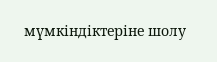мүмкіндіктеріне шолу